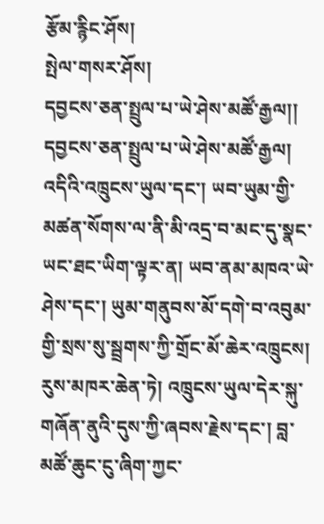རྩོམ་རྙིང་ཤོས།
སྤེལ་གསར་ཤོས།
དབྱངས་ཅན་སྤྲུལ་པ་ཡེ་ཤེས་མཚོ་རྒྱལ།།
དབྱངས་ཅན་སྤྲུལ་པ་ཡེ་ཤེས་མཚོ་རྒྱལ།
འདིའི་འཁྲུངས་ཡུལ་དང་། ཡབ་ཡུམ་གྱི་མཚན་སོགས་ལ་ནི་མི་འདྲ་བ་མང་དུ་སྣང་ཡང་ཐང་ཡིག་ལྟར་ན། ཡབ་ནམ་མཁའ་ཡེ་ཤེས་དང་། ཡུམ་གནུབས་མོ་དགེ་བ་འབུམ་གྱི་སྲས་སུ་སྦྲགས་ཀྱི་གྲོང་མོ་ཆེར་འཁྲུངས། རུས་མཁར་ཆེན་ཏེ། འཁྲུངས་ཡུལ་དེར་སྐུ་གཞོན་ནུའི་དུས་ཀྱི་ཞབས་རྗེས་དང་། བླ་མཚོ་ཆུང་ངུ་ཞིག་ཀྱང་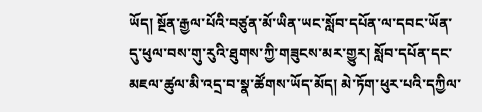ཡོད། སྔོན་རྒྱལ་པོའི་བཙུན་མོ་ཡིན་ཡང་སློབ་དཔོན་ལ་དབང་ཡོན་དུ་ཕུལ་བས་གུ་རུའི་ཐུགས་ཀྱི་གཟུངས་མར་གྱུར། སློབ་དཔོན་དང་མཇལ་ཚུལ་མི་འདྲ་བ་སྣ་ཚོགས་ཡོད་མོད། མེ་ཏོག་ཕུར་པའི་དཀྱིལ་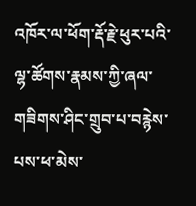འཁོར་ལ་ཕོག་རྡོ་རྗེ་ཕུར་པའི་ལྷ་ཚོགས་རྣམས་ཀྱི་ཞལ་གཟིགས་ཤིང་གྲུབ་པ་བརྙེས་པས་ཕ་མེས་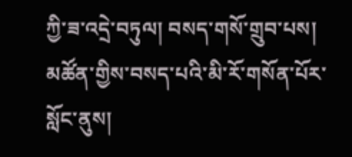ཀྱི་ཟ་འདྲེ་བཏུལ། བསད་གསོ་གྲུབ་པས། མཚོན་གྱིས་བསད་པའི་མི་རོ་གསོན་པོར་སློང་ནུས།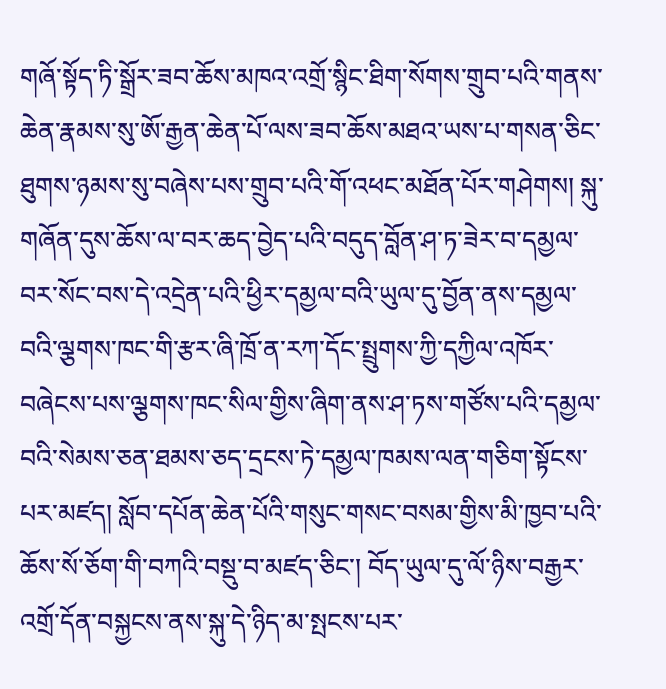གཞོ་སྟོད་ཏི་སྒྲོར་ཟབ་ཆོས་མཁའ་འགྲོ་སྙིང་ཐིག་སོགས་གྲུབ་པའི་གནས་ཆེན་རྣམས་སུ་ཨོ་རྒྱན་ཆེན་པོ་ལས་ཟབ་ཆོས་མཐའ་ཡས་པ་གསན་ཅིང་ཐུགས་ཉམས་སུ་བཞེས་པས་གྲུབ་པའི་གོ་འཕང་མཐོན་པོར་གཤེགས། སྐུ་གཞོན་དུས་ཆོས་ལ་བར་ཆད་བྱེད་པའི་བདུད་བློན་ཤ་ཏ་ཟེར་བ་དམྱལ་བར་སོང་བས་དེ་འདྲེན་པའི་ཕྱིར་དམྱལ་བའི་ཡུལ་དུ་བྱོན་ནས་དམྱལ་བའི་ལྕགས་ཁང་གི་རྩར་ཞི་ཁྲོ་ན་རཀ་དོང་སྤྲུགས་ཀྱི་དཀྱིལ་འཁོར་བཞེངས་པས་ལྕགས་ཁང་སིལ་གྱིས་ཞིག་ནས་ཤ་ཏས་གཙོས་པའི་དམྱལ་བའི་སེམས་ཅན་ཐམས་ཅད་དྲངས་ཏེ་དམྱལ་ཁམས་ལན་གཅིག་སྟོངས་པར་མཛད། སློབ་དཔོན་ཆེན་པོའི་གསུང་གསང་བསམ་གྱིས་མི་ཁྱབ་པའི་ཆོས་སོ་ཅོག་གི་བཀའི་བསྡུ་བ་མཛད་ཅིང་། བོད་ཡུལ་དུ་ལོ་ཉིས་བརྒྱར་འགྲོ་དོན་བསྐྱངས་ནས་སྐུ་དེ་ཉིད་མ་སྤངས་པར་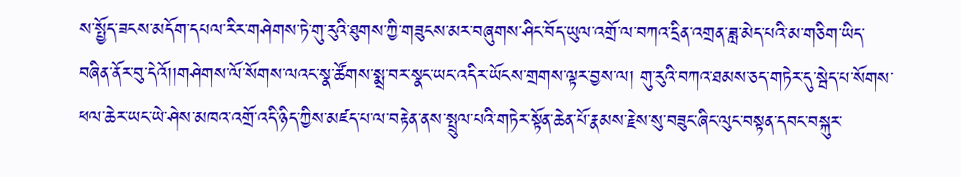ས་སྤྱོད་ཟངས་མདོག་དཔལ་རིར་གཤེགས་ཏེ་གུ་རུའི་ཐུགས་ཀྱི་གཟུངས་མར་བཞུགས་ཤིང་བོད་ཡུལ་འགྲོ་ལ་བཀའ་དྲིན་འགྲན་ཟླ་མེད་པའི་མ་གཅིག་ཡིད་བཞིན་ནོར་བུ་དེའོ།།གཤེགས་ལོ་སོགས་ལའང་སྣ་ཚོགས་སྨྲ་བར་སྣང་ཡང་འདིར་ཡོངས་གྲགས་ལྟར་བྱས་ལ། གུ་རུའི་བཀའ་ཐམས་ཅད་གཏེར་དུ་སྦེད་པ་སོགས་ཕལ་ཆེར་ཡང་ཡེ་ཤེས་མཁའ་འགྲོ་འདི་ཉིད་ཀྱིས་མཛད་པ་ལ་བརྟེན་ནས་སྤྲུལ་པའི་གཏེར་སྟོན་ཆེན་པོ་རྣམས་རྗེས་སུ་བཟུང་ཞིང་ལུང་བསྟན་དབང་བསྐུར་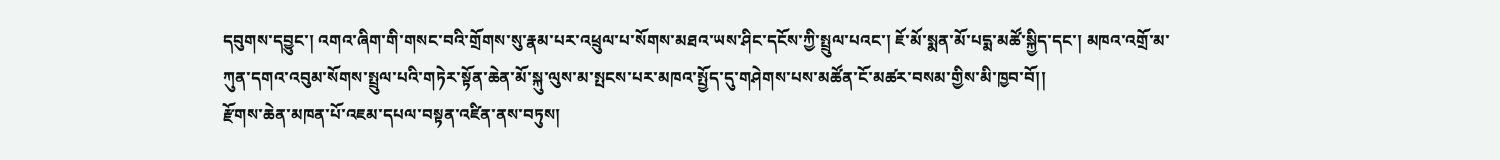དབུགས་དབྱུང་། འགའ་ཞིག་གི་གསང་བའི་གྲོགས་སུ་རྣམ་པར་འཕྲུལ་པ་སོགས་མཐའ་ཡས་ཤིང་དངོས་ཀྱི་སྤྲུལ་པའང་། ཇོ་མོ་སྨན་མོ་པདྨ་མཚོ་སྐྱིད་དང་། མཁའ་འགྲོ་མ་ཀུན་དགའ་འབུམ་སོགས་སྤྲུལ་པའི་གཏེར་སྟོན་ཆེན་མོ་སྐུ་ལུས་མ་སྤངས་པར་མཁའ་སྤྱོད་དུ་གཤེགས་པས་མཚོན་ངོ་མཚར་བསམ་གྱིས་མི་ཁྱབ་བོ།།
རྫོགས་ཆེན་མཁན་པོ་འཇམ་དཔལ་བསྟན་འཛིན་ནས་བཏུས།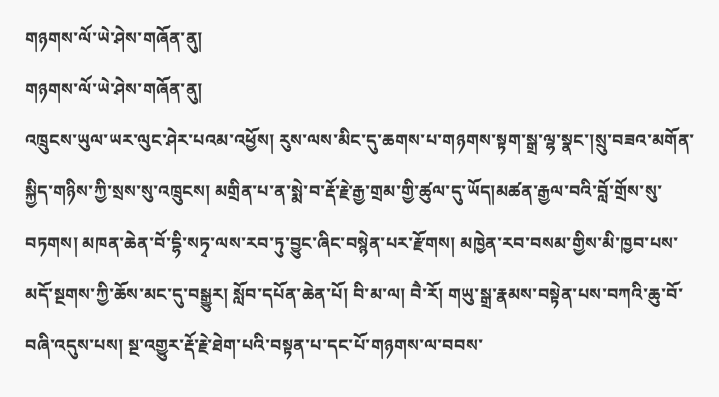གཉགས་ལོ་ཡེ་ཤེས་གཞོན་ནུ།
གཉགས་ལོ་ཡེ་ཤེས་གཞོན་ནུ།
འཁྲུངས་ཡུལ་ཡར་ལུང་ཤེར་པའམ་འཕྱོས། རུས་ལས་མིང་དུ་ཆགས་པ་གཉགས་སྟག་སྒྲ་ལྷ་སྣང་།སྲུ་བཟའ་མགོན་སྐྱིད་གཉིས་ཀྱི་སྲས་སུ་འཁྲུངས། མགྲིན་པ་ན་སྨེ་བ་རྡོ་རྗེ་རྒྱ་གྲམ་གྱི་ཚུལ་དུ་ཡོད།མཚན་རྒྱལ་བའི་བློ་གྲོས་སུ་བཏགས། མཁན་ཆེན་བོ་དྷི་སཏྭ་ལས་རབ་ཏུ་བྱུང་ཞིང་བསྙེན་པར་རྫོགས། མཁྱེན་རབ་བསམ་གྱིས་མི་ཁྱབ་པས་མདོ་སྔགས་ཀྱི་ཆོས་མང་དུ་བསྒྱུར། སློབ་དཔོན་ཆེན་པོ། བི་མ་ལ། བཻ་རོ། གཡུ་སྒྲ་རྣམས་བསྟེན་པས་བཀའི་ཆུ་བོ་བཞི་འདུས་པས། སྔ་འགྱུར་རྡོ་རྗེ་ཐེག་པའི་བསྟན་པ་དང་པོ་གཉགས་ལ་བབས་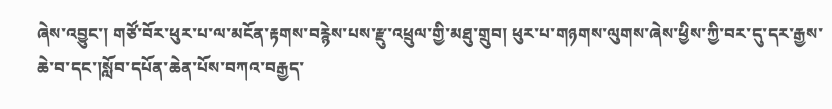ཞེས་འབྱུང་། གཙོ་བོར་ཕུར་པ་ལ་མངོན་རྟགས་བརྙེས་པས་རྫུ་འཕྲུལ་གྱི་མཐུ་གྲུབ། ཕུར་པ་གཉགས་ལུགས་ཞེས་ཕྱིས་ཀྱི་བར་དུ་དར་རྒྱས་ཆེ་བ་དང་།སློབ་དཔོན་ཆེན་པོས་བཀའ་བརྒྱད་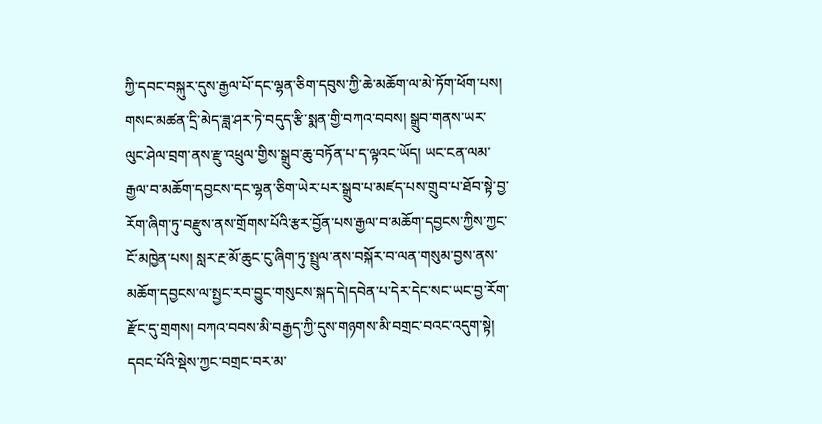ཀྱི་དབང་བསྐུར་དུས་རྒྱལ་པོ་དང་ལྷན་ཅིག་དབུས་ཀྱི་ཆེ་མཆོག་ལ་མེ་ཏོག་ཕོག་པས། གསང་མཚན་དྲི་མེད་ཟླ་ཤར་ཏེ་བདུད་རྩི་སྨན་གྱི་བཀའ་བབས། སྒྲུབ་གནས་ཡར་ལུང་ཤེལ་བྲག་ནས་རྫུ་འཕྲུལ་གྱིས་སྒྲུབ་ཆུ་བཏོན་པ་ད་ལྟའང་ཡོད། ཡང་ངན་ལམ་རྒྱལ་བ་མཆོག་དབྱངས་དང་ལྷན་ཅིག་ཡེར་པར་སྒྲུབ་པ་མཛད་པས་གྲུབ་པ་ཐོབ་སྟེ་བྱ་རོག་ཞིག་ཏུ་བརྫུས་ནས་གྲོགས་པོའི་རྩར་བྱོན་པས་རྒྱལ་བ་མཆོག་དབྱངས་ཀྱིས་ཀྱང་ངོ་མཁྱེན་པས། སླར་རྔ་མོ་ཆུང་ངུ་ཞིག་ཏུ་སྤྲུལ་ནས་བསྐོར་བ་ལན་གསུམ་བྱས་ནས་མཆོག་དབྱངས་ལ་སྤྱང་རབ་བྱུང་གསུངས་སྐད་དེ།དབེན་པ་དེར་དེང་སང་ཡང་བྱ་རོག་རྫོང་དུ་གྲགས། བཀའ་བབས་མི་བརྒྱད་ཀྱི་དུས་གཉགས་མི་བགྲང་བའང་འདུག་སྟེ། དབང་པོའི་སྡེས་ཀྱང་བགྲང་བར་མ་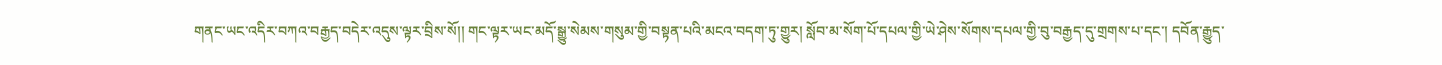གནང་ཡང་འདིར་བཀའ་བརྒྱད་བདེར་འདུས་ལྟར་བྲིས་སོ།། གང་ལྟར་ཡང་མདོ་སྒྱུ་སེམས་གསུམ་གྱི་བསྟན་པའི་མངའ་བདག་ཏུ་གྱུར། སློབ་མ་སོག་པོ་དཔལ་གྱི་ཡེ་ཤེས་སོགས་དཔལ་གྱི་བུ་བརྒྱད་དུ་གྲགས་པ་དང་། དབོན་རྒྱུད་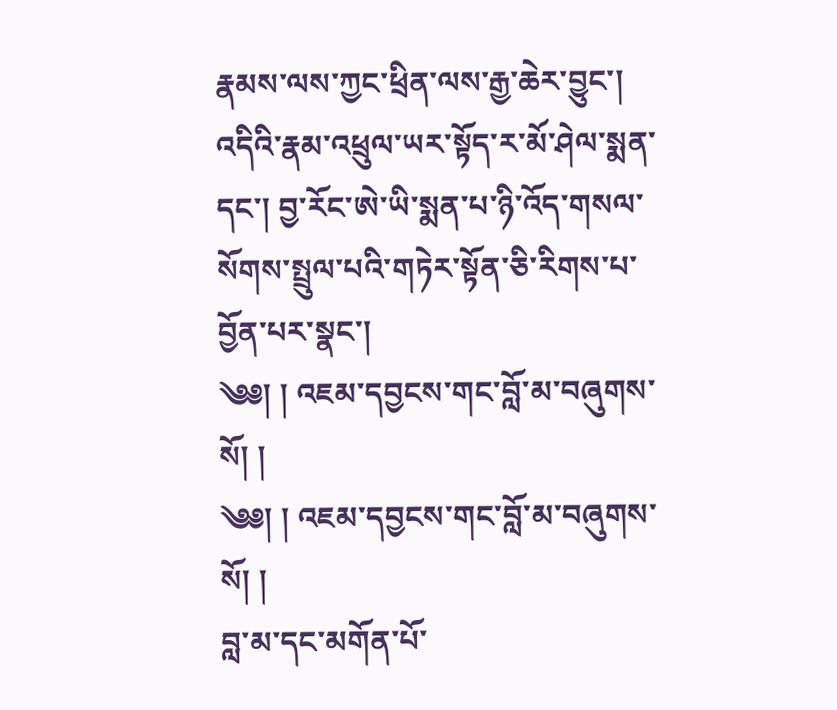རྣམས་ལས་ཀྱང་ཕྲིན་ལས་རྒྱ་ཆེར་བྱུང་། འདིའི་རྣམ་འཕྲུལ་ཡར་སྟོད་ར་མོ་ཤེལ་སྨན་དང་། བྱ་རོང་ཨེ་ཡི་སྨན་པ་ཉི་འོད་གསལ་སོགས་སྤྲུལ་པའི་གཏེར་སྟོན་ཅི་རིགས་པ་བྱོན་པར་སྣང་།
༄༅། ། འཇམ་དབྱངས་གང་བློ་མ་བཞུགས་སོ། །
༄༅། ། འཇམ་དབྱངས་གང་བློ་མ་བཞུགས་སོ། །
བླ་མ་དང་མགོན་པོ་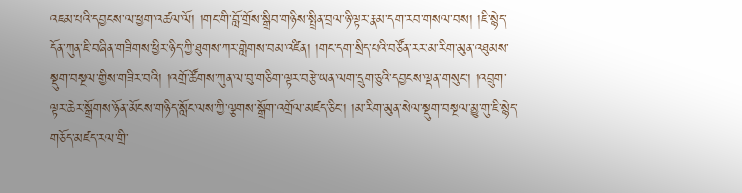འཇམ་པའི་དབྱངས་ལ་ཕྱག་འཚལ་ལོ། །གང་གི་བློ་གྲོས་སྒྲིབ་གཉིས་སྤྲིན་བྲལ་ཉི་ལྟར་རྣམ་དག་རབ་གསལ་བས། །ཇི་སྙེད་དོན་ཀུན་ཇི་བཞིན་གཟིགས་ཕྱིར་ཉིད་ཀྱི་ཐུགས་ཀར་གླེགས་བམ་འཛིན། །གང་དག་སྲིད་པའི་བཙོན་རར་མ་རིག་མུན་འཐུམས་སྡུག་བསྔལ་གྱིས་གཟིར་བའི། །འགྲོ་ཚོགས་ཀུན་ལ་བུ་གཅིག་ལྟར་བརྩེ་ཡན་ལག་དྲུག་ཅུའི་དབྱངས་ལྡན་གསུང་། །འབྲུག་ལྟར་ཆེར་སྒྲོགས་ཉོན་མོངས་གཉིད་སློང་ལས་ཀྱི་ལྕགས་སྒྲོག་འགྲོལ་མཛད་ཅིང་། །མ་རིག་མུན་སེལ་སྡུག་བསྔལ་མྱུ་གུ་ཇི་སྙེད་གཅོད་མཛད་རལ་གྲི་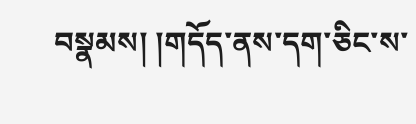བསྣམས། །གདོད་ནས་དག་ཅིང་ས་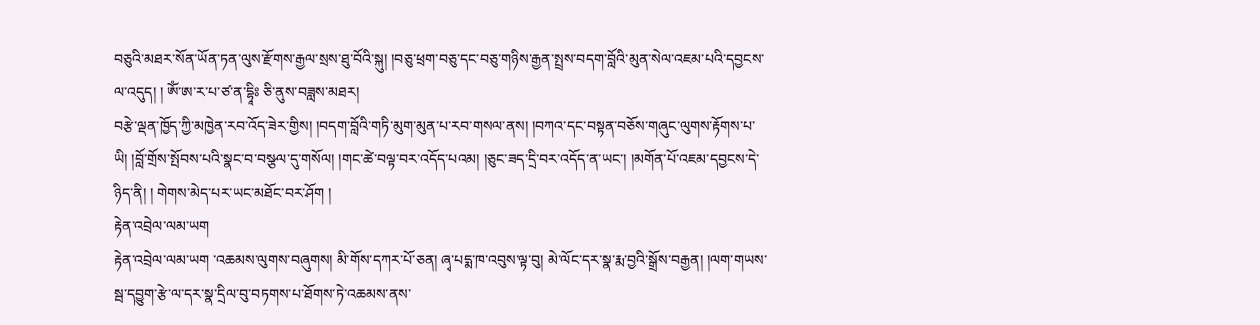བཅུའི་མཐར་སོན་ཡོན་ཏན་ལུས་རྫོགས་རྒྱལ་སྲས་ཐུ་བོའི་སྐུ། །བཅུ་ཕྲག་བཅུ་དང་བཅུ་གཉིས་རྒྱན་སྤྲས་བདག་བློའི་མུན་སེལ་འཇམ་པའི་དབྱངས་ལ་འདུད། ། ཨོཾ་ཨ་ར་པ་ཙ་ན་དྷཱིཿ ཅི་ནུས་བཟླས་མཐར།
བརྩེ་ལྡན་ཁྱོད་ཀྱི་མཁྱེན་རབ་འོད་ཟེར་གྱིས། །བདག་བློའི་གཏི་མུག་མུན་པ་རབ་གསལ་ནས། །བཀའ་དང་བསྟན་བཅོས་གཞུང་ལུགས་རྟོགས་པ་ཡི། །བློ་གྲོས་སྤོབས་པའི་སྣང་བ་བསྩལ་དུ་གསོལ། །གང་ཚེ་བལྟ་བར་འདོད་པའམ། །ཅུང་ཟད་དྲི་བར་འདོད་ན་ཡང་། །མགོན་པོ་འཇམ་དབྱངས་དེ་ཉིད་ནི། ། གེགས་མེད་པར་ཡང་མཐོང་བར་ཤོག །
རྟེན་འབྲེལ་ལམ་ཡག
རྟེན་འབྲེལ་ལམ་ཡག ་འཆམས་ལུགས་བཞུགས། མི་གོས་དཀར་པོ་ཅན། ཞྭ་པདྨ་ཁ་འབུས་ལྟ་བུ། མེ་ལོང་དར་སྣ་རྨ་བྱའི་སྒྲོས་བརྒྱན། །ལག་གཡས་སྦ་དབྱུག་རྩེ་ལ་དར་སྣ་དྲིལ་བུ་བཏགས་པ་ཐོགས་ཏེ་འཆམས་ནས་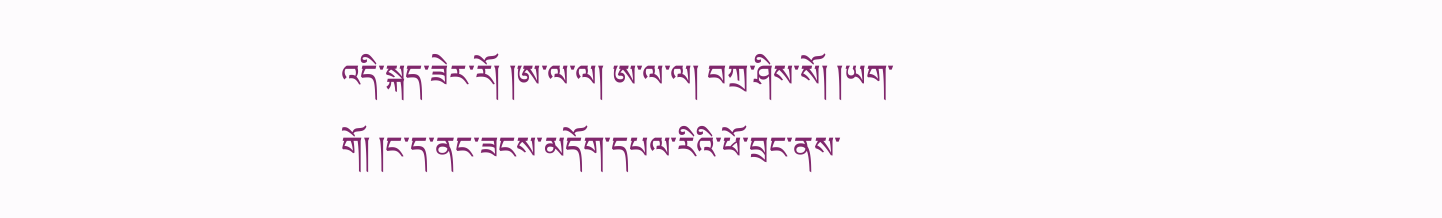འདི་སྐད་ཟེར་རོ། །ཨ་ལ་ལ། ཨ་ལ་ལ། བཀྲ་ཤིས་སོ། །ཡག་གོ། །ང་ད་ནང་ཟངས་མདོག་དཔལ་རིའི་ཕོ་བྲང་ནས་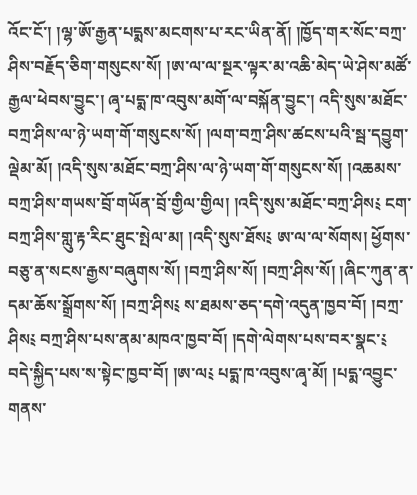འོང་ངོ་། །ལྷ་ཨོ་རྒྱན་པདྨས་མངགས་པ་རང་ཡིན་ནོ། །ཁྱོད་གར་སོང་བཀྲ་ཤིས་བརྗོད་ཅིག་གསུངས་སོ། །ཨ་ལ་ལ་སྔར་ལྟར་མ་འཆི་མེད་ཡེ་ཤེས་མཚོ་རྒྱལ་ཕེབས་བྱུང་། ཞྭ་པདྨ་ཁ་འབུས་མགོ་ལ་བསྐོན་བྱུང་། འདི་སུས་མཐོང་བཀྲ་ཤིས་ལ་ཉེ་ཡག་གོ་གསུངས་སོ། །ལག་བཀྲ་ཤིས་ཚངས་པའི་སྦ་དབྱུག་ལྡེམ་མོ། །འདི་སུས་མཐོང་བཀྲ་ཤིས་ལ་ཉེ་ཡག་གོ་གསུངས་སོ། །འཆམས་བཀྲ་ཤིས་གཡས་བྲོ་གཡོན་བྲོ་གྱིལ་གྱིལ། །འདི་སུས་མཐོང་བཀྲ་ཤིས༴ ངག་བཀྲ་ཤིས་གླུ་རྟ་རིང་ཐུང་སྤེལ་མ། །འདི་སུས་ཐོས༴ ཨ་ལ་ལ་སོགས། ཕྱོགས་བཅུ་ན་སངས་རྒྱས་བཞུགས་སོ། །བཀྲ་ཤིས་སོ། །བཀྲ་ཤིས་སོ། །ཞིང་ཀུན་ན་དམ་ཆོས་སྒྲོགས་སོ། །བཀྲ་ཤིས༴ ས་ཐམས་ཅད་དགེ་འདུན་ཁྱབ་བོ། །བཀྲ་ཤིས༴ བཀྲ་ཤིས་པས་ནམ་མཁའ་ཁྱབ་བོ། །དགེ་ལེགས་པས་བར་སྣང་༴ བདེ་སྐྱིད་པས་ས་སྟེང་ཁྱབ་བོ། །ཨ་ལ༴ པདྨ་ཁ་འབུས་ཞྭ་མོ། །པདྨ་འབྱུང་གནས་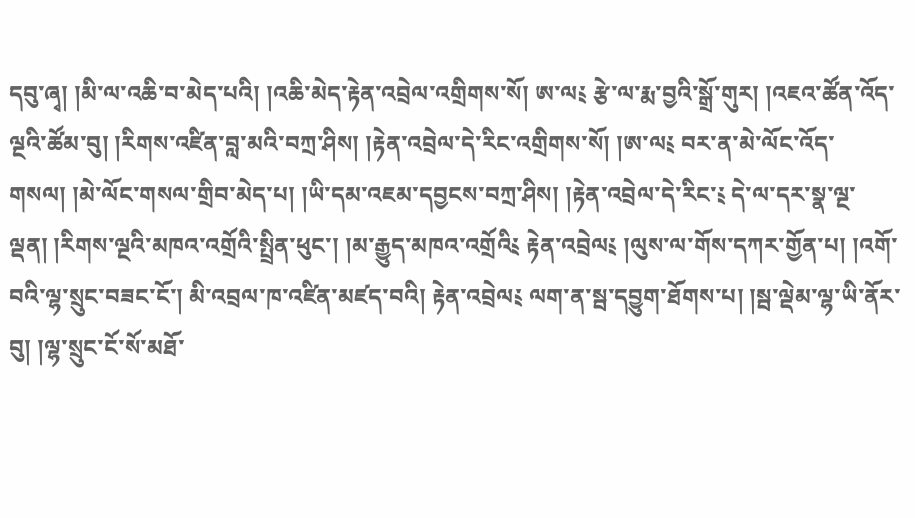དབུ་ཞྭ། །མི་ལ་འཆི་བ་མེད་པའི། །འཆི་མེད་རྟེན་འབྲེལ་འགྲིགས་སོ། ཨ་ལ༴ རྩེ་ལ་རྨ་བྱའི་སྒྲོ་གུར། །འཇའ་ཚོན་འོད་ལྔའི་ཚོམ་བུ། །རིགས་འཛིན་བླ་མའི་བཀྲ་ཤིས། །རྟེན་འབྲེལ་དེ་རིང་འགྲིགས་སོ། །ཨ་ལ༴ བར་ན་མེ་ལོང་འོད་གསལ། །མེ་ལོང་གསལ་གྲིབ་མེད་པ། །ཡི་དམ་འཇམ་དབྱངས་བཀྲ་ཤིས། །རྟེན་འབྲེལ་དེ་རིང་༴ དེ་ལ་དར་སྣ་ལྔ་ལྡན། །རིགས་ལྔའི་མཁའ་འགྲོའི་སྤྲིན་ཕུང་། །མ་རྒྱུད་མཁའ་འགྲོའི༴ རྟེན་འབྲེལ༴ །ལུས་ལ་གོས་དཀར་གྱོན་པ། །འགོ་བའི་ལྷ་སྲུང་བཟང་ངོ་། མི་འབྲལ་ཁ་འཛིན་མཛད་བའི། རྟེན་འབྲེལ༴ ལག་ན་སྦ་དབྱུག་ཐོགས་པ། །སྦ་ལྡེམ་ལྷ་ཡི་ནོར་བུ། །ལྷ་སྲུང་ངོ་སོ་མཐོ་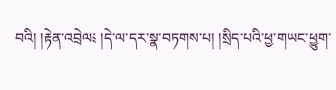བའི། །རྟེན་འབྲེལ༴ །དེ་ལ་དར་སྣ་བཏགས་པ། །སྲིད་པའི་ཕྱ་གཡང་ཕྱུག་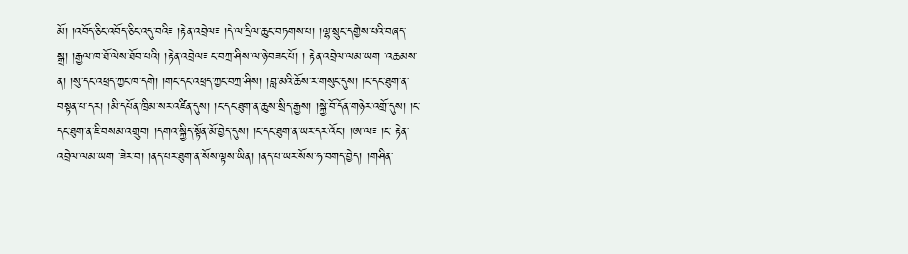མོ། །འབོད་ཅིང་འབོད་ཅིང་འདུ་བའི༴ །རྟེན་འབྲེལ༴ །དེ་ལ་དྲིལ་ཆུང་བཏགས་པ། །ལྷ་སྲུང་དགྱེས་པའི་བཞད་སྒྲ། །རྒྱལ་ཁ་ཐོ་ལེས་ཐོབ་པའི། །རྟེན་འབྲེལ༴ ང་བཀྲ་ཤིས་ལ་ཉེ་བཟང་པོ། ། རྟེན་འབྲེལ་ལམ་ཡག ་འཆམས་ན། །སུ་དང་འཕྲད་ཀྱང་ཁ་དགེ། །གང་དང་འཕྲད་ཀྱང་བཀྲ་ཤིས། །བླ་མའི་ཆོས་ར་གསུང་དུས། །ང་དང་ཐུག་ན་བསྟན་པ་དར། །མི་དཔོན་ཁྲིམ་སར་འཛིན་དུས། །ང་དང་ཐུག་ན་ཆུས་སྲིད་རྒྱས། །སྐྱེ་བོ་དོན་གཉེར་འགྲོ་དུས། །ང་དང་ཐུག་ན་ཇི་བསམ་འགྲུབ། །དགའ་སྐྱིད་སྟོན་མོ་བྱེད་དུས། །ང་དང་ཐུག་ན་ཡར་དར་འོང་། །ཨ་ལ༴ །ང་ རྟེན་འབྲེལ་ལམ་ཡག ་ཟེར་བ། །ནད་པར་ཐུག་ན་སོས་ལྟས་ཡིན། །ནད་པ་ཡར་སོས་ཧ་བགད་བྱེད། །གཤིན་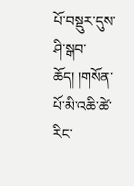པོ་བསྡུར་དུས་ཤི་སྒབ་ཆོད། །གསོན་པོ་མི་འཆི་ཚེ་རིང་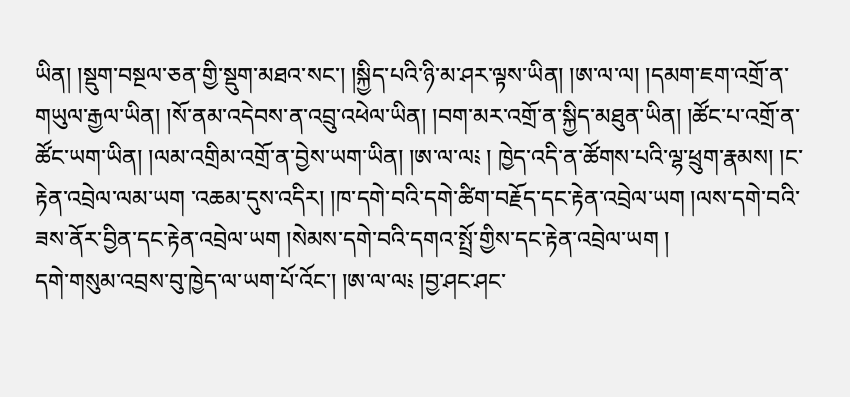ཡིན། །སྡུག་བསྔལ་ཅན་གྱི་སྡུག་མཐའ་སང་། །སྐྱིད་པའི་ཉི་མ་ཤར་ལྟས་ཡིན། །ཨ་ལ་ལ། །དམག་ཇག་འགྲོ་ན་གཡུལ་རྒྱལ་ཡིན། །སོ་ནམ་འདེབས་ན་འབྲུ་འཕེལ་ཡིན། །བག་མར་འགྲོ་ན་སྐྱིད་མཐུན་ཡིན། །ཚོང་པ་འགྲོ་ན་ཚོང་ཡག་ཡིན། །ལམ་འགྲིམ་འགྲོ་ན་བྱེས་ཡག་ཡིན། །ཨ་ལ་ལ༴ ། ཁྱེད་འདི་ན་ཚོགས་པའི་ལྷ་ཕྲུག་རྣམས། །ང་ རྟེན་འབྲེལ་ལམ་ཡག ་འཆམ་དུས་འདིར། །ཁ་དགེ་བའི་དགེ་ཚིག་བརྗོད་དང་རྟེན་འབྲེལ་ཡག །ལས་དགེ་བའི་ཟས་ནོར་བྱིན་དང་རྟེན་འབྲེལ་ཡག །སེམས་དགེ་བའི་དགའ་སྤྲོ་གྱིས་དང་རྟེན་འབྲེལ་ཡག །
དགེ་གསུམ་འབྲས་བུ་ཁྱེད་ལ་ཡག་པོ་འོང་། །ཨ་ལ་ལ༴ །བྱ་ཤང་ཤང་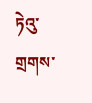ཏེའུ་གྲགས་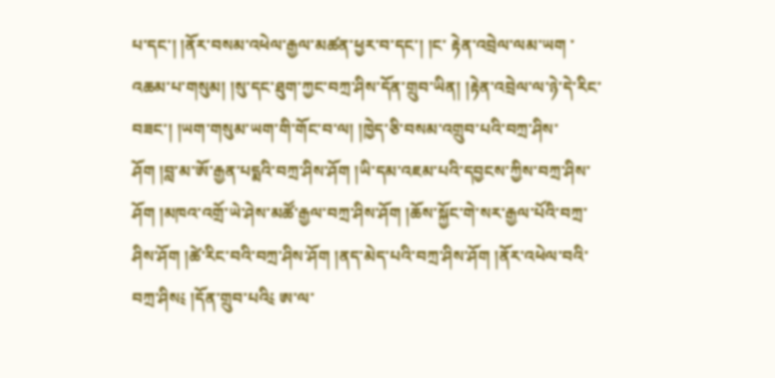པ་དང་། །ནོར་བསམ་འཕེལ་རྒྱལ་མཚན་ཕྱར་བ་དང་། །ང་ རྟེན་འབྲེལ་ལམ་ཡག ་འཆམ་པ་གསུམ། །སུ་དང་ཐུག་ཀྱང་བཀྲ་ཤིས་དོན་གྲུབ་ཡིན། །རྟེན་འབྲེལ་ལ་ཉེ་དེ་རིང་བཟང་། །ཡག་གསུམ་ཡག་གི་གོང་བ་ལ། །ཁྱེད་ཅི་བསམ་འགྲུབ་པའི་བཀྲ་ཤིས་ཤོག །བླ་མ་ཨོ་རྒྱན་པདྨའི་བཀྲ་ཤིས་ཤོག །ཡི་དམ་འཇམ་པའི་དབྱངས་ཀྱིས་བཀྲ་ཤིས་ཤོག །མཁའ་འགྲོ་ཡེ་ཤེས་མཚོ་རྒྱལ་བཀྲ་ཤིས་ཤོག །ཆོས་སྐྱོང་གེ་སར་རྒྱལ་པོའི་བཀྲ་ཤིས་ཤོག །ཚེ་རིང་བའི་བཀྲ་ཤིས་ཤོག །ནད་མེད་པའི་བཀྲ་ཤིས་ཤོག །ནོར་འཕེལ་བའི་བཀྲ་ཤིས༴ །དོན་གྲུབ་པའི༴ ཨ་ལ་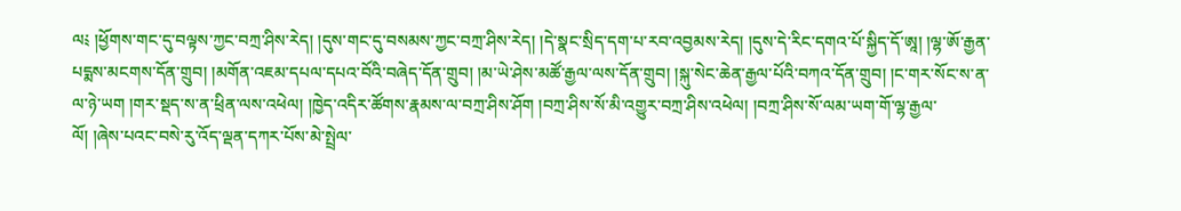ལ༴ །ཕྱོགས་གང་དུ་བལྟས་ཀྱང་བཀྲ་ཤིས་རེད། །དུས་གང་དུ་བསམས་ཀྱང་བཀྲ་ཤིས་རེད། །དེ་སྣང་སྲིད་དག་པ་རབ་འབྱམས་རེད། །དུས་དེ་རིང་དགའ་པོ་སྐྱིད་དོ་ཨཱ། །ལྷ་ཨོ་རྒྱན་པདྨས་མངགས་དོན་གྲུབ། །མགོན་འཇམ་དཔལ་དཔའ་བོའི་བཞེད་དོན་གྲུབ། །མ་ཡེ་ཤེས་མཚོ་རྒྱལ་ལས་དོན་གྲུབ། །སྐུ་སེང་ཆེན་རྒྱལ་པོའི་བཀའ་དོན་གྲུབ། །ང་གར་སོང་ས་ན་ལ་ཉེ་ཡག །གར་སྡད་ས་ན་ཕྲིན་ལས་འཕེལ། །ཁྱེད་འདིར་ཚོགས་རྣམས་ལ་བཀྲ་ཤིས་ཤོག །བཀྲ་ཤིས་སོ་མི་འགྱུར་བཀྲ་ཤིས་འཕེལ། །བཀྲ་ཤིས་སོ་ལམ་ཡག་གོ་ལྷ་རྒྱལ་ལོ། །ཞེས་པའང་བསེ་རུ་འོད་ལྡན་དཀར་པོས་མེ་སྤྲེལ་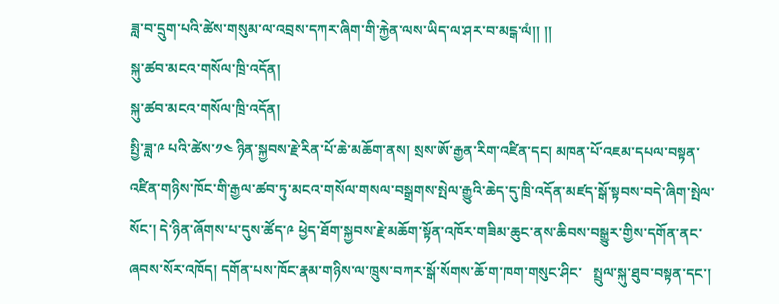ཟླ་བ་དྲུག་པའི་ཚེས་གསུམ་ལ་འབྲས་དཀར་ཞིག་གི་རྐྱེན་ལས་ཡིད་ལ་ཤར་བ་མངྒ་ལཾ།། །།
སྐུ་ཚབ་མངའ་གསོལ་ཁྲི་འདོན།
སྐུ་ཚབ་མངའ་གསོལ་ཁྲི་འདོན།
སྤྱི་ཟླ་༩ པའི་ཚེས་༡༤ ཉིན་སྐྱབས་རྗེ་རིན་པོ་ཆེ་མཆོག་ནས། སྲས་ཨོ་རྒྱན་རིག་འཛིན་དང། མཁན་པོ་འཇམ་དཔལ་བསྟན་འཛིན་གཉིས་ཁོང་གི་རྒྱལ་ཚབ་ཏུ་མངའ་གསོལ་གསལ་བསྒྲགས་སྤེལ་རྒྱུའི་ཆེད་དུ་ཁྲི་འདོན་མཛད་སྒོ་སྟབས་བདེ་ཞིག་སྤེལ་སོང་། དེ་ཉིན་ཞོགས་པ་དུས་ཚོད་༩ ཕྱེད་ཐོག་སྐྱབས་རྗེ་མཆོག་སྟོན་འཁོར་གཟིམ་ཆུང་ནས་ཆིབས་བསྒྱུར་གྱིས་དགོན་ནང་ཞབས་སོར་འཁོད། དགོན་པས་ཁོང་རྣམ་གཉིས་ལ་ཁྲུས་བཀར་སྒོ་སོགས་ཆོ་ག་ཁག་གསུང་ཤིང་   སྤྲུལ་སྐུ་ཐུབ་བསྟན་དང་།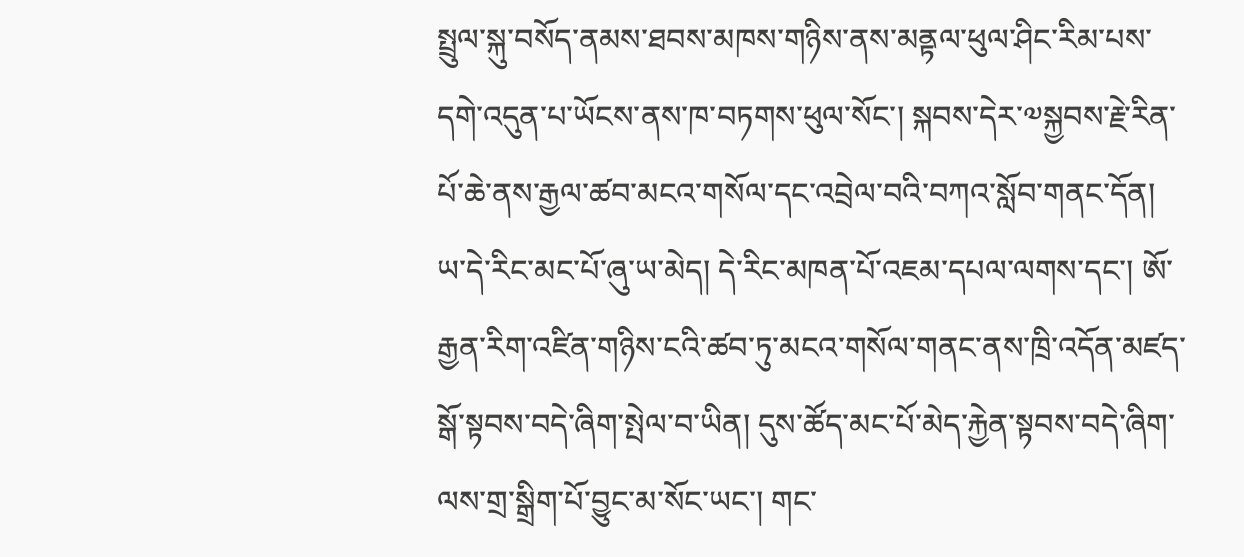སྤྲུལ་སྐུ་བསོད་ནམས་ཐབས་མཁས་གཉིས་ནས་མནྟལ་ཕུལ་ཤིང་རིམ་པས་དགེ་འདུན་པ་ཡོངས་ནས་ཁ་བཏགས་ཕུལ་སོང་། སྐབས་དེར་༧སྐྱབས་རྗེ་རིན་པོ་ཆེ་ནས་རྒྱལ་ཚབ་མངའ་གསོལ་དང་འབྲེལ་བའི་བཀའ་སློབ་གནང་དོན།
ཡ་དེ་རིང་མང་པོ་ཞུ་ཡ་མེད། དེ་རིང་མཁན་པོ་འཇམ་དཔལ་ལགས་དང་། ཨོ་རྒྱན་རིག་འཛིན་གཉིས་ངའི་ཚབ་ཏུ་མངའ་གསོལ་གནང་ནས་ཁྲི་འདོན་མཛད་སྒོ་སྟབས་བདེ་ཞིག་སྤེལ་བ་ཡིན། དུས་ཚོད་མང་པོ་མེད་རྐྱེན་སྟབས་བདེ་ཞིག་ལས་གྲ་སྒྲིག་པོ་བྱུང་མ་སོང་ཡང་། གང་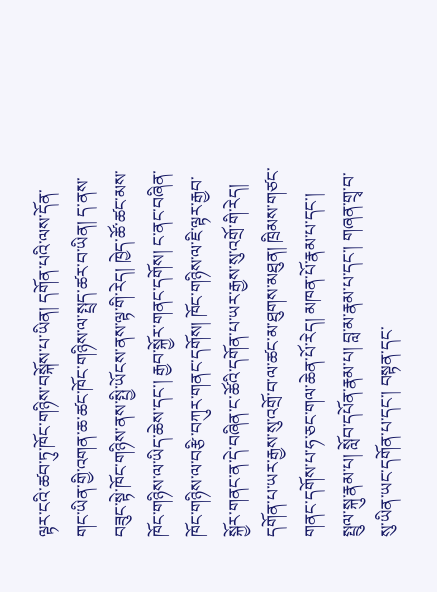ལྟར་ངའི་ཚབ་ཏུ་ཁོང་གཉིས་བསྐོས་པ་ཡིན། དགོན་པའི་ལས་དོན་གང་ཡིན་གྱི་འགན་ཆ་ཚང་ཁོང་གཉིས་ལ་སྤྲད་ཚར་བ་ཡིན། ད་ནས་བཟུང་སྟེ་ཁོང་གཉིས་ནས་སྤྱི་ཡོངས་ནས་ལྟ་གི་རེད། ཁྱེད་ཚོ་ཚང་མས་ཁོང་གཉིས་ལ་ཡིད་ཆེས་དང་། རྒྱབ་སྐྱོར་གནང་དགོས། ང་ནང་བཞིན་ཁོང་གཉིས་ལ་བརྩི་བཀུར་གནང་དགོས། ཁོང་གཉིས་ལ་ཇི་ལྟར་རྒྱབ་སྐྱོར་གནང་ན་དེ་བཞིན་ང་ཚོའི་དགོན་པ་ཡར་རྒྱས་སུ་འགྲོ་གི་རེད། དགོན་པ་ཡར་རྒྱས་སུ་འགྲོ་བ་ལ་ཚང་མ་ཐུགས་མཐུན། ཁྲིམས་གཙང་གནང་དགོས་པ་ཧ་ཅང་གལ་ཆེན་པོ་རེད། མཁན་པོ་རྣམ་པ་དང་། སྤྲུལ་སྐུ་རྣམ་པ། སློབ་དཔོན་རྣམ་པ། བླ་མ་རྣམ་པ་དང་། གཞན་གྲྭ་བ་སུ་ཡིན་ཡང་དགོན་པ་དང་། བསྟན་དང་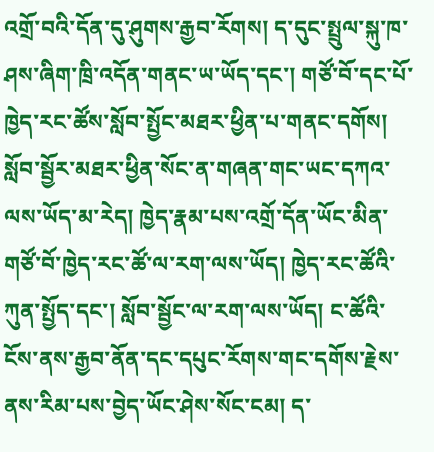འགྲོ་བའི་དོན་དུ་ཤུགས་རྒྱབ་རོགས། ད་དུང་སྤྲུལ་སྐུ་ཁ་ཤས་ཞིག་ཁྲི་འདོན་གནང་ཡ་ཡོད་དང་། གཙོ་བོ་དང་པོ་ཁྱེད་རང་ཚོས་སློབ་སྤྱོང་མཐར་ཕྱིན་པ་གནང་དགོས། སློབ་སྦྱོར་མཐར་ཕྱིན་སོང་ན་གཞན་གང་ཡང་དཀའ་ལས་ཡོད་མ་རེད། ཁྱེད་རྣམ་པས་འགྲོ་དོན་ཡོང་མིན་གཙོ་བོ་ཁྱེད་རང་ཚོ་ལ་རག་ལས་ཡོད། ཁྱེད་རང་ཚོའི་ཀུན་སྤྱོད་དང་། སློབ་སྦྱོང་ལ་རག་ལས་ཡོད། ང་ཚོའི་ངོས་ནས་རྒྱབ་ནོན་དང་དཔུང་རོགས་གང་དགོས་རྗེས་ནས་རིམ་པས་བྱེད་ཡོང་ཤེས་སོང་ངམ། ད་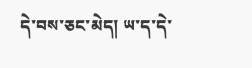དེ་བས་ཅང་མེད། ཡ་ད་དེ་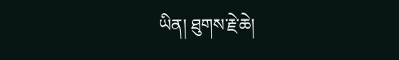ཡིན། ཐུགས་རྗེ་ཆེ།